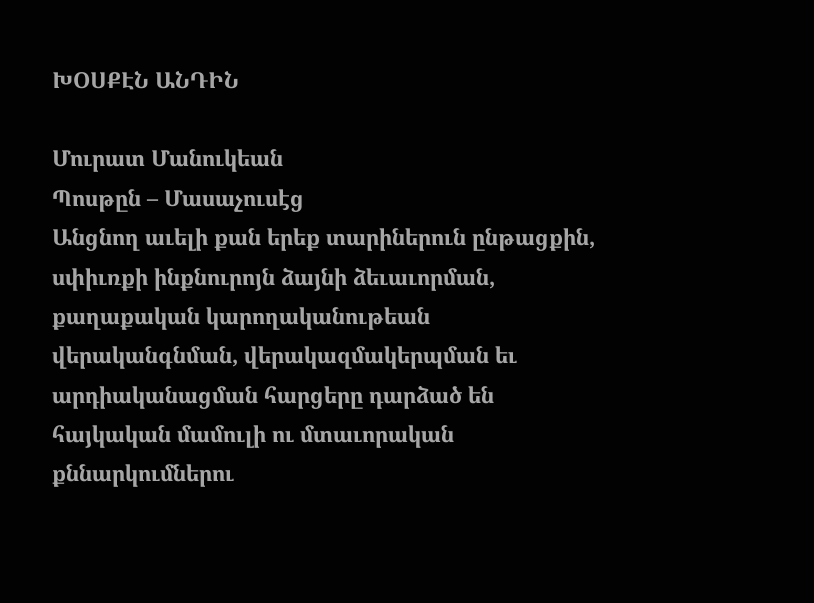ԽՕՍՔԷՆ ԱՆԴԻՆ

Մուրատ Մանուկեան
Պոսթըն – Մասաչուսէց
Անցնող աւելի քան երեք տարիներուն ընթացքին, սփիւռքի ինքնուրոյն ձայնի ձեւաւորման, քաղաքական կարողականութեան վերականգնման, վերակազմակերպման եւ արդիականացման հարցերը դարձած են հայկական մամուլի ու մտաւորական քննարկումներու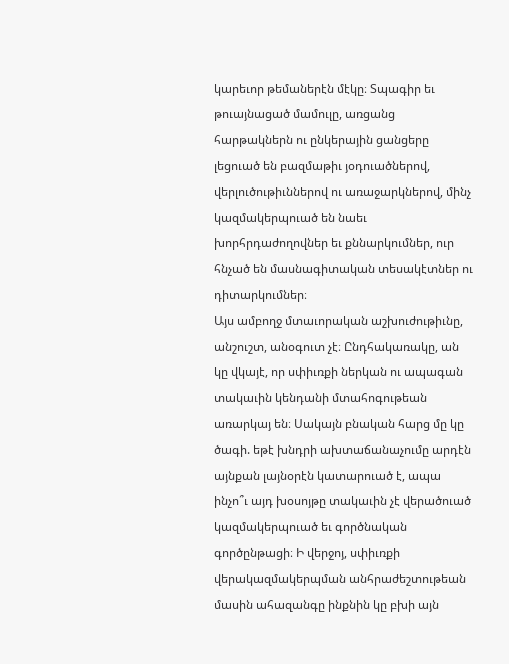կարեւոր թեմաներէն մէկը։ Տպագիր եւ թուայնացած մամուլը, առցանց հարթակներն ու ընկերային ցանցերը լեցուած են բազմաթիւ յօդուածներով, վերլուծութիւններով ու առաջարկներով, մինչ կազմակերպուած են նաեւ խորհրդաժողովներ եւ քննարկումներ, ուր հնչած են մասնագիտական տեսակէտներ ու դիտարկումներ։
Այս ամբողջ մտաւորական աշխուժութիւնը, անշուշտ, անօգուտ չէ։ Ընդհակառակը, ան կը վկայէ, որ սփիւռքի ներկան ու ապագան տակաւին կենդանի մտահոգութեան առարկայ են։ Սակայն բնական հարց մը կը ծագի. եթէ խնդրի ախտաճանաչումը արդէն այնքան լայնօրէն կատարուած է, ապա ինչո՞ւ այդ խօսոյթը տակաւին չէ վերածուած կազմակերպուած եւ գործնական գործընթացի։ Ի վերջոյ, սփիւռքի վերակազմակերպման անհրաժեշտութեան մասին ահազանգը ինքնին կը բխի այն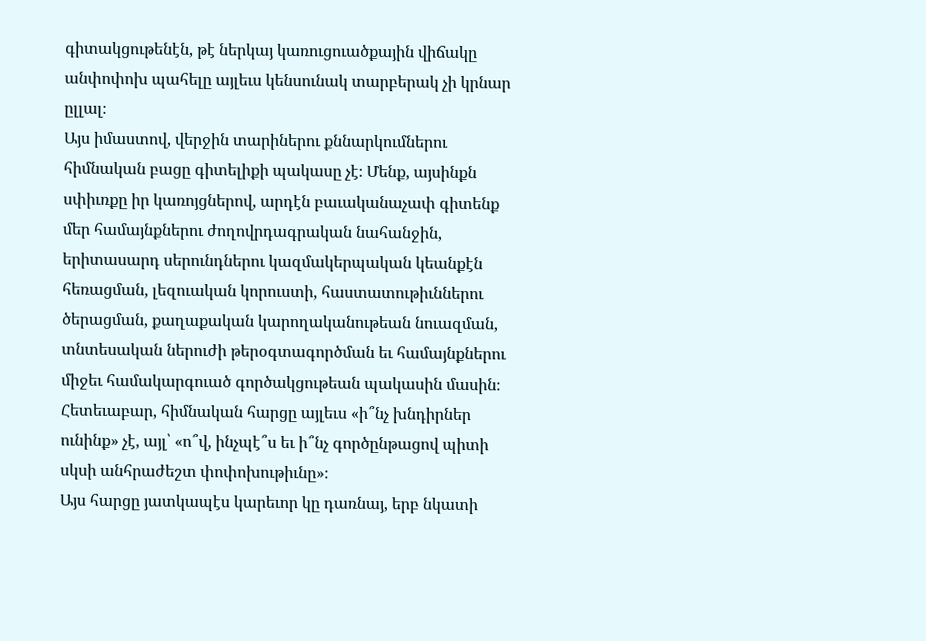գիտակցութենէն, թէ ներկայ կառուցուածքային վիճակը անփոփոխ պահելը այլեւս կենսունակ տարբերակ չի կրնար ըլլալ։
Այս իմաստով, վերջին տարիներու քննարկումներու հիմնական բացը գիտելիքի պակասը չէ։ Մենք, այսինքն սփիւռքը իր կառոյցներով, արդէն բաւականաչափ գիտենք մեր համայնքներու ժողովրդագրական նահանջին, երիտասարդ սերունդներու կազմակերպական կեանքէն հեռացման, լեզուական կորուստի, հաստատութիւններու ծերացման, քաղաքական կարողականութեան նուազման, տնտեսական ներուժի թերօգտագործման եւ համայնքներու միջեւ համակարգուած գործակցութեան պակասին մասին։ Հետեւաբար, հիմնական հարցը այլեւս «ի՞նչ խնդիրներ ունինք» չէ, այլ՝ «ո՞վ, ինչպէ՞ս եւ ի՞նչ գործընթացով պիտի սկսի անհրաժեշտ փոփոխութիւնը»։
Այս հարցը յատկապէս կարեւոր կը դառնայ, երբ նկատի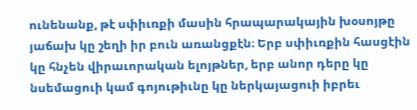ունենանք, թէ սփիւռքի մասին հրապարակային խօսոյթը յաճախ կը շեղի իր բուն առանցքէն։ Երբ սփիւռքին հասցէին կը հնչեն վիրաւորական ելոյթներ, երբ անոր դերը կը նսեմացուի կամ գոյութիւնը կը ներկայացուի իբրեւ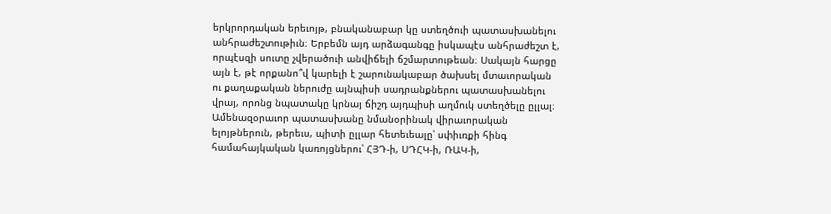երկրորդական երեւոյթ, բնականաբար կը ստեղծուի պատասխանելու անհրաժեշտութիւն։ Երբեմն այդ արձագանգը իսկապէս անհրաժեշտ է, որպէսզի սուտը չվերածուի անվիճելի ճշմարտութեան։ Սակայն հարցը այն է, թէ որքանո՞վ կարելի է շարունակաբար ծախսել մտաւորական ու քաղաքական ներուժը այնպիսի սադրանքներու պատասխանելու վրայ, որոնց նպատակը կրնայ ճիշդ այդպիսի աղմուկ ստեղծելը ըլլալ։
Ամենազօրաւոր պատասխանը նմանօրինակ վիրաւորական ելոյթներուն, թերեւս, պիտի ըլլար հետեւեալը՝ սփիւռքի հինգ համահայկական կառոյցներու՝ ՀՅԴ-ի, ՍԴՀԿ-ի, ՌԱԿ-ի,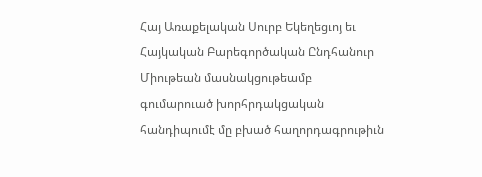Հայ Առաքելական Սուրբ Եկեղեցւոյ եւ Հայկական Բարեգործական Ընդհանուր Միութեան մասնակցութեամբ գումարուած խորհրդակցական հանդիպումէ մը բխած հաղորդագրութիւն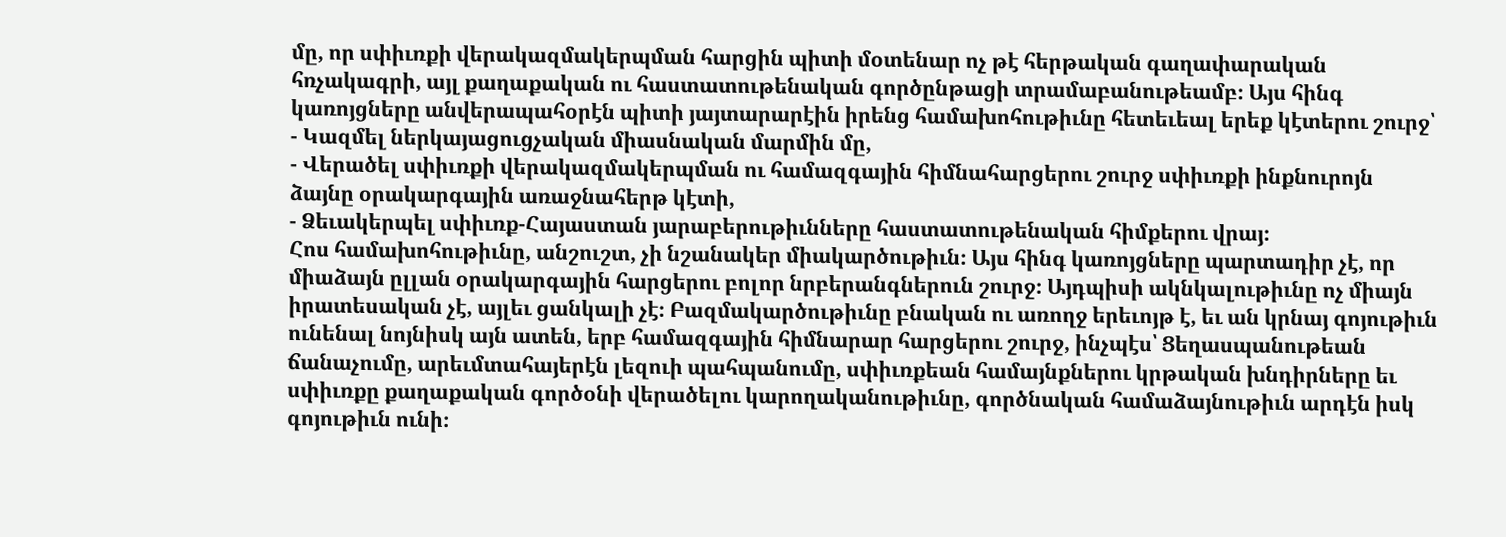մը, որ սփիւռքի վերակազմակերպման հարցին պիտի մօտենար ոչ թէ հերթական գաղափարական հռչակագրի, այլ քաղաքական ու հաստատութենական գործընթացի տրամաբանութեամբ։ Այս հինգ կառոյցները անվերապահօրէն պիտի յայտարարէին իրենց համախոհութիւնը հետեւեալ երեք կէտերու շուրջ՝
- Կազմել ներկայացուցչական միասնական մարմին մը,
- Վերածել սփիւռքի վերակազմակերպման ու համազգային հիմնահարցերու շուրջ սփիւռքի ինքնուրոյն ձայնը օրակարգային առաջնահերթ կէտի,
- Ձեւակերպել սփիւռք-Հայաստան յարաբերութիւնները հաստատութենական հիմքերու վրայ։
Հոս համախոհութիւնը, անշուշտ, չի նշանակեր միակարծութիւն։ Այս հինգ կառոյցները պարտադիր չէ, որ միաձայն ըլլան օրակարգային հարցերու բոլոր նրբերանգներուն շուրջ։ Այդպիսի ակնկալութիւնը ոչ միայն իրատեսական չէ, այլեւ ցանկալի չէ։ Բազմակարծութիւնը բնական ու առողջ երեւոյթ է, եւ ան կրնայ գոյութիւն ունենալ նոյնիսկ այն ատեն, երբ համազգային հիմնարար հարցերու շուրջ, ինչպէս՝ Ցեղասպանութեան ճանաչումը, արեւմտահայերէն լեզուի պահպանումը, սփիւռքեան համայնքներու կրթական խնդիրները եւ սփիւռքը քաղաքական գործօնի վերածելու կարողականութիւնը, գործնական համաձայնութիւն արդէն իսկ գոյութիւն ունի։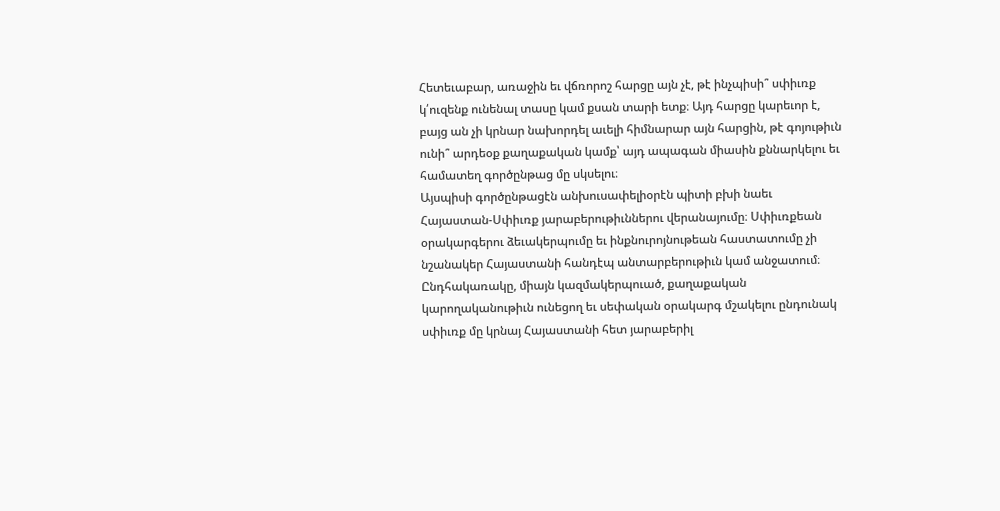Հետեւաբար, առաջին եւ վճռորոշ հարցը այն չէ, թէ ինչպիսի՞ սփիւռք կ՛ուզենք ունենալ տասը կամ քսան տարի ետք։ Այդ հարցը կարեւոր է, բայց ան չի կրնար նախորդել աւելի հիմնարար այն հարցին, թէ գոյութիւն ունի՞ արդեօք քաղաքական կամք՝ այդ ապագան միասին քննարկելու եւ համատեղ գործընթաց մը սկսելու։
Այսպիսի գործընթացէն անխուսափելիօրէն պիտի բխի նաեւ Հայաստան-Սփիւռք յարաբերութիւններու վերանայումը։ Սփիւռքեան օրակարգերու ձեւակերպումը եւ ինքնուրոյնութեան հաստատումը չի նշանակեր Հայաստանի հանդէպ անտարբերութիւն կամ անջատում։ Ընդհակառակը, միայն կազմակերպուած, քաղաքական կարողականութիւն ունեցող եւ սեփական օրակարգ մշակելու ընդունակ սփիւռք մը կրնայ Հայաստանի հետ յարաբերիլ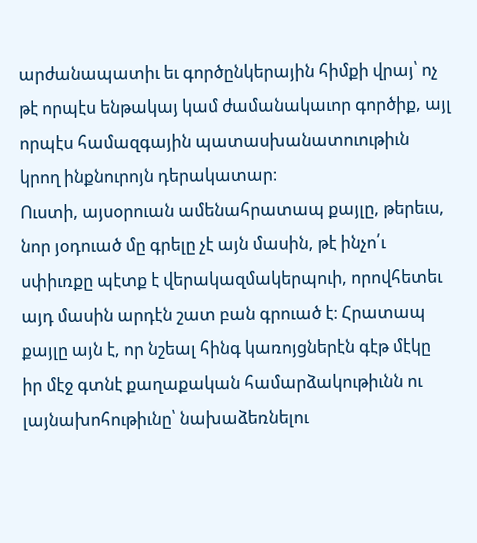արժանապատիւ եւ գործընկերային հիմքի վրայ՝ ոչ թէ որպէս ենթակայ կամ ժամանակաւոր գործիք, այլ որպէս համազգային պատասխանատուութիւն կրող ինքնուրոյն դերակատար։
Ուստի, այսօրուան ամենահրատապ քայլը, թերեւս, նոր յօդուած մը գրելը չէ այն մասին, թէ ինչո՛ւ սփիւռքը պէտք է վերակազմակերպուի, որովհետեւ այդ մասին արդէն շատ բան գրուած է։ Հրատապ քայլը այն է, որ նշեալ հինգ կառոյցներէն գէթ մէկը իր մէջ գտնէ քաղաքական համարձակութիւնն ու լայնախոհութիւնը՝ նախաձեռնելու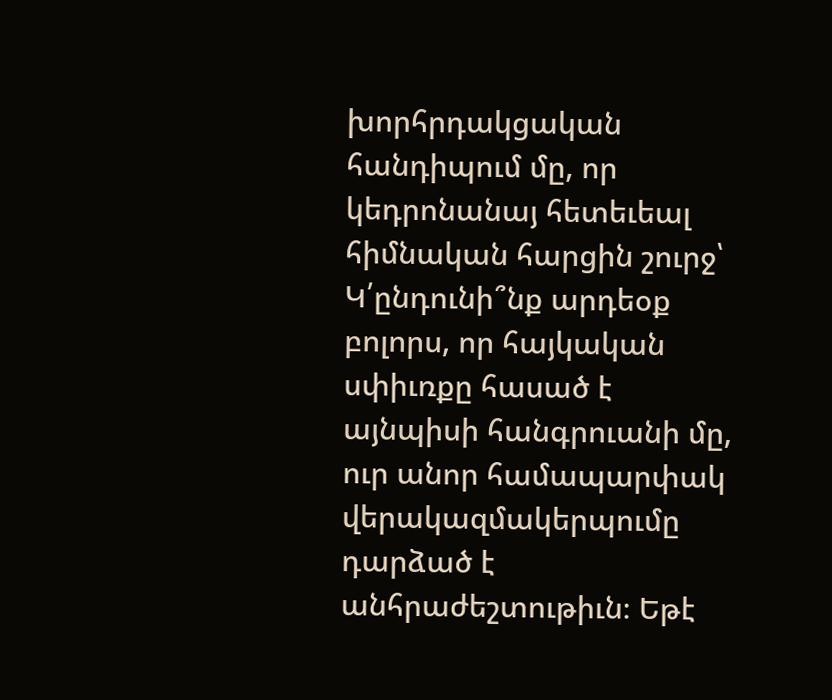խորհրդակցական հանդիպում մը, որ կեդրոնանայ հետեւեալ հիմնական հարցին շուրջ՝
Կ՛ընդունի՞նք արդեօք բոլորս, որ հայկական սփիւռքը հասած է այնպիսի հանգրուանի մը, ուր անոր համապարփակ վերակազմակերպումը դարձած է անհրաժեշտութիւն։ Եթէ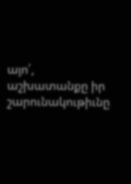այո՛, աշխատանքը իր շարունակութիւնը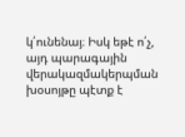կ՛ունենայ։ Իսկ եթէ ո՛չ, այդ պարագային վերակազմակերպման խօսոյթը պէտք է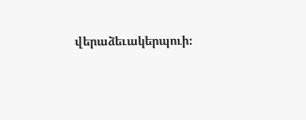վերաձեւակերպուի։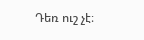Դեռ ուշ չէ։